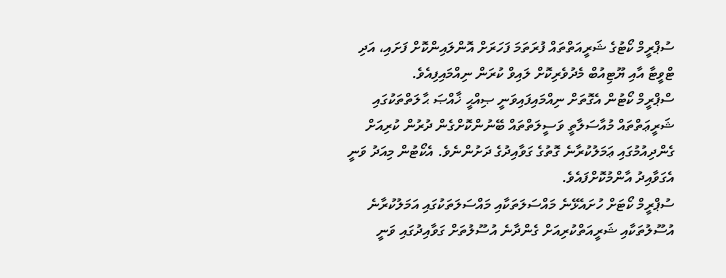ސުޕްރީމް ކޯޓުގެ ޝަރީއަތްތައް ފުރަތަމަ ފަހަރަށް އޮންލައިންކޮށް ފަށައި، އަދި ޓްވީޓާ އާއި ޔޫޓިއުބް މެދުވެރިކޮށް ލައިވް ކުރަން ނިއްމައިފިއެވެ.
ސްޕްރީމް ކޯޓުން އެގޮތަށް ނިއްމައިފައިވަނީ ޞިއްޙީ ޚާއްޞަ ޙާލަތްތަކުގައި ޝަރީޢަތްތައް މުއާސަލާތީ ވަސީލަތްތައް ބޭނުންކޮށްގެން ދުރުން ކުރިއަށް ގެންދިއުމުގައި ޢަމަލުކުރާނެ ގޮތުގެ ގަވާއިދުގެ ދަށުންނެވެ. އެކޯޓުން މިއަދު ވަނީ އެގަވާއިދު އާންމުކޮށްފައެވެ.
ސުޕްރީމް ކޯޓަށް ހުށައެޅޭނެ މައްސަލަތަކާއި މައްސަލަތަކުގައި އަމަލުކުރާނެ އުސޫލުތަކާއި ޝަރީއަތްކުރިއަށް ގެންދާނެ އުސޫލުތަށް ގަވާއިދުގައި ވަނީ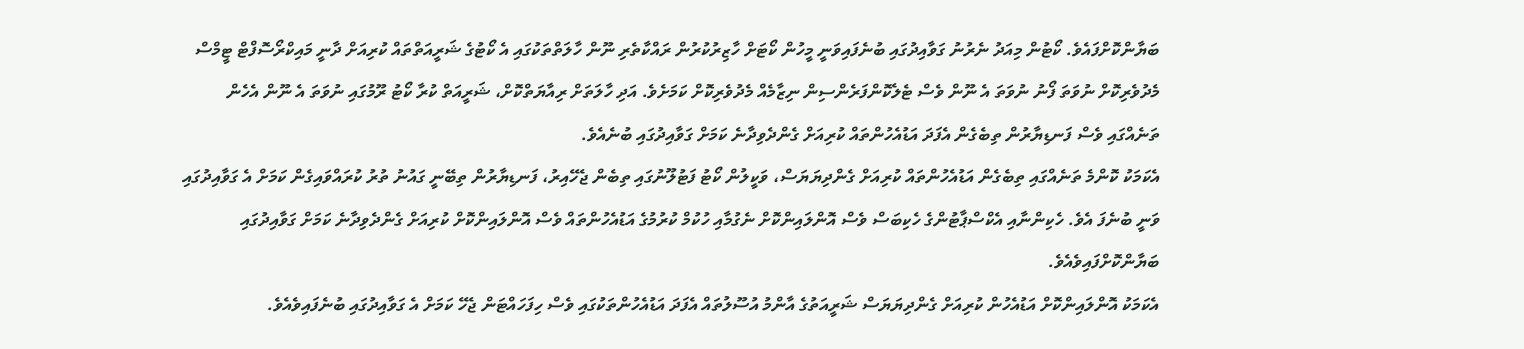ބަޔާންކޮށްފައެވެ. ކޯޓުން މިއަދު ނެރުނު ގަވާއިދުގައި ބުނެފައިވަނީ މީހުން ކޯޓަށް ހާޒިރުކުރުން ރައްކާތެރި ނޫން ހާލަތްތަކުގައި އެ ކޯޓުގެ ޝަރީއަތްތައް ކުރިއަށް ދާނީ މައިކްރޯސޮފްޓް ޓީމްސް މެދުވެރިކޮށް ނުވަތަ ފޯނު ނުވަތަ އެ ނޫން ވެސް ޓެލެކޮންފަރެންސިން ނިޒާމެއް މެދުވެރިކޮށް ކަމަށެވެ. އަދި ހާލަތަށް ރިއާޔަތްކޮށް، ޝަރީއަތް ކުރާ ކޯޓު ރޫމުގައި ނުވަތަ އެ ނޫން އެހެން ތަނެއްގައި ވެސް ފަނޑިޔާރުން ތިބެގެން އެފަދަ އަޑުއެހުންތައް ކުރިއަށް ގެންދެވިދާނެ ކަމަށް ގަވާއިދުގައި ބުނެއެވެ.
އެކަމަކު ކޮންމެ ތަނެއްގައި ތިބެގެން އަޑުއެހުންތައް ކުރިއަށް ގެންދިޔަޔަސް، ވަކީލުން ކޯޓު ފަޓުލޫނުގައި ތިބެން ޖެހޭއިރު، ފަނޑިޔާރުން ތިބޭނީ ގައުނު ތުރު ކުރައްވައިގެން ކަމަށް އެ ގަވާއިދުގައި ވަނީ ބުނެފަ އެވެ. ހެކިންނާއި އެކްސްޕާޓުންގެ ހެކިބަސް ވެސް އޮންލައިންކޮށް ނެގުމާއި ހުކުމް ކުރުމުގެ އަޑުއެހުންތައް ވެސް އޮންލައިންކޮށް ކުރިއަށް ގެންދެވިދާނެ ކަމަށް ގަވާއިދުގައި ބަޔާންކޮށްފައިވެއެވެ.
އެކަމަކު އޮންލައިންކޮށް އަޑުއެހުން ކުރިއަށް ގެންދިޔަޔަސް ޝަރީއަތުގެ އާންމު އުސޫލުތައް އެފަދަ އަޑުއެހުންތަކުގައި ވެސް ހިފަހައްޓަން ޖެހޭ ކަމަށް އެ ގަވާއިދުގައި ބުނެފައިވެއެވެ.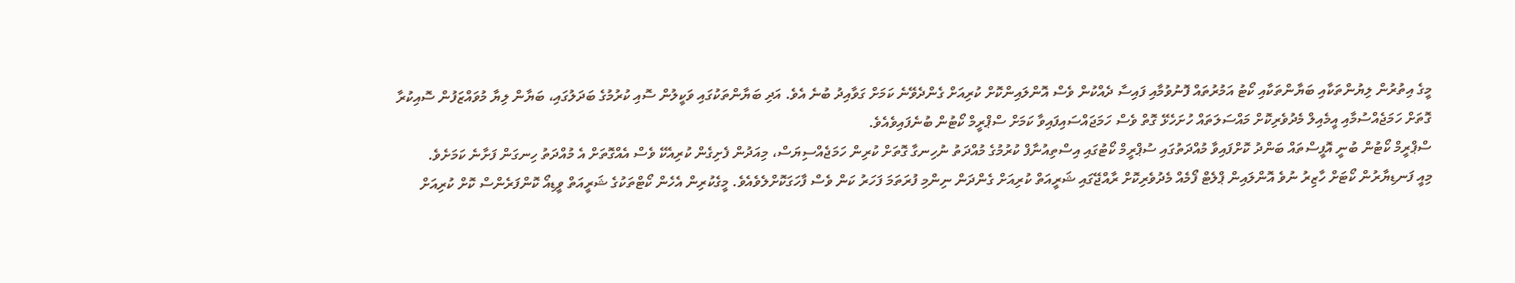މީގެ އިތުރުން ލިޔުންތަކާއި ބަޔާންތަކާއި ކޯޓު އަމުރުތައް ފޮނުވުމާއި ފައިސާ ދެއްކުން ވެސް އޮންލައިންކޮށް ކުރިއަށް ގެންދެވޭނެ ކަމަށް ގަވާއިދު ބުނެ އެވެ. އަދި ބަޔާންތަކުގައި ވަކީލުން ސޮއި ކުރުމުގެ ބަދަލުގައި، ބަޔާން ލިޔާ މުވައްޒަފުން ސޮއިކުރާ ގޮތަށް ހަމަޖެއްސުމާއި އީމެއިލް މެދުވެރިކޮށް މައްސަލަތައް ހުށަހެޅޭ ގޮތް ވެސް ހަމަޖައްސައިފައިވާ ކަމަށް ސްޕްރީމް ކޯޓުން ބުނެފައިވެއެވެ.
ސްޕްރީމް ކޯޓުން ބުނީ އޮފީސްތައް ބަންދު ކޮށްފައިވާ މުއްދަތުގައި ސުޕްރީމް ކޯޓުގައި އިސްތިއުނާފް ކުރުމުގެ މުއްދަތު ނުހިނގާ ގޮތަށް ކުރިން ހަމަޖެއްސިޔަސް، މިއަދުން ފެށިގެން ކުރިއެކޭ ވެސް އެއްގޮތަށް އެ މުއްދަތު ހިނގަން ފަށާނެ ކަމަށެވެ.
މިއީ ފަނޑިޔާރުން ކޯޓަށް ހާޒިރު ނުވެ އޮންލައިން ޕްލެޓް ފޯމެއް މެދުވެރިކޮށް ރާއްޖޭގައި ޝަރީއަތް ކުރިއަށް ގެންދަން ނިންމި ފުރަތަމަ ފަހަރު ކަން ވެސް ފާހަގަކޮށްލެވެއެވެ. މީގެކުރިން އެހެން ކޯޓްތަކުގެ ޝަރީއަތް ވީޑިއޯ ކޮންފަރެންސް ކޮށް ކުރިއަށް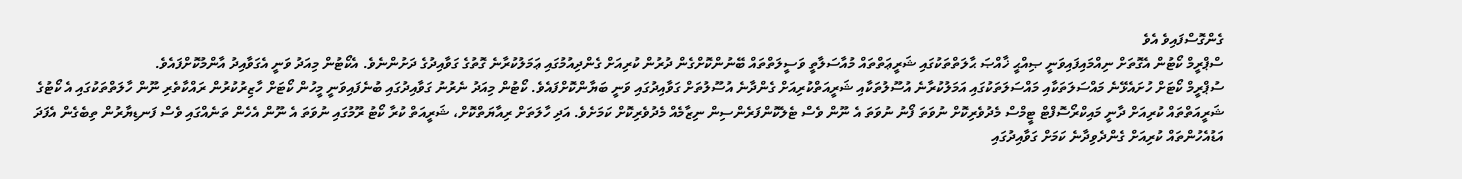ގެންގޮސްފައިވެ އެވެ
ސްޕްރީމް ކޯޓުން އެގޮތަށް ނިއްމައިފައިވަނީ ޞިއްޙީ ޚާއްޞަ ޙާލަތްތަކުގައި ޝަރީޢަތްތައް މުއާސަލާތީ ވަސީލަތްތައް ބޭނުންކޮށްގެން ދުރުން ކުރިއަށް ގެންދިއުމުގައި ޢަމަލުކުރާނެ ގޮތުގެ ގަވާއިދުގެ ދަށުންނެވެ. އެކޯޓުން މިއަދު ވަނީ އެގަވާއިދު އާންމުކޮށްފައެވެ.
ސުޕްރީމް ކޯޓަށް ހުށައެޅޭނެ މައްސަލަތަކާއި މައްސަލަތަކުގައި އަމަލުކުރާނެ އުސޫލުތަކާއި ޝަރީއަތްކުރިއަށް ގެންދާނެ އުސޫލުތަށް ގަވާއިދުގައި ވަނީ ބަޔާންކޮށްފައެވެ. ކޯޓުން މިއަދު ނެރުނު ގަވާއިދުގައި ބުނެފައިވަނީ މީހުން ކޯޓަށް ހާޒިރުކުރުން ރައްކާތެރި ނޫން ހާލަތްތަކުގައި އެ ކޯޓުގެ ޝަރީއަތްތައް ކުރިއަށް ދާނީ މައިކްރޯސޮފްޓް ޓީމްސް މެދުވެރިކޮށް ނުވަތަ ފޯނު ނުވަތަ އެ ނޫން ވެސް ޓެލެކޮންފަރެންސިން ނިޒާމެއް މެދުވެރިކޮށް ކަމަށެވެ. އަދި ހާލަތަށް ރިއާޔަތްކޮށް، ޝަރީއަތް ކުރާ ކޯޓު ރޫމުގައި ނުވަތަ އެ ނޫން އެހެން ތަނެއްގައި ވެސް ފަނޑިޔާރުން ތިބެގެން އެފަދަ އަޑުއެހުންތައް ކުރިއަށް ގެންދެވިދާނެ ކަމަށް ގަވާއިދުގައި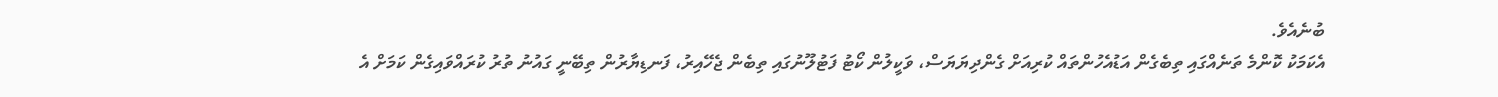ބުނެއެވެ.
އެކަމަކު ކޮންމެ ތަނެއްގައި ތިބެގެން އަޑުއެހުންތައް ކުރިއަށް ގެންދިޔަޔަސް، ވަކީލުން ކޯޓު ފަޓުލޫނުގައި ތިބެން ޖެހޭއިރު، ފަނޑިޔާރުން ތިބޭނީ ގައުނު ތުރު ކުރައްވައިގެން ކަމަށް އެ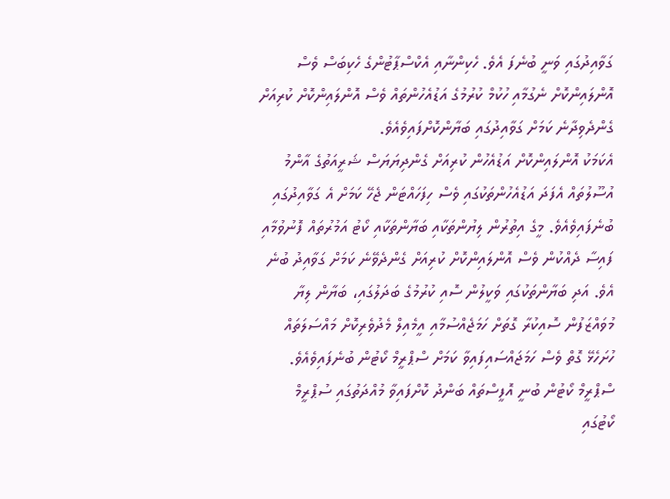ގަވާއިދުގައި ވަނީ ބުނެފަ އެވެ. ހެކިންނާއި އެކްސްޕާޓުންގެ ހެކިބަސް ވެސް އޮންލައިންކޮށް ނެގުމާއި ހުކުމް ކުރުމުގެ އަޑުއެހުންތައް ވެސް އޮންލައިންކޮށް ކުރިއަށް ގެންދެވިދާނެ ކަމަށް ގަވާއިދުގައި ބަޔާންކޮށްފައިވެއެވެ.
އެކަމަކު އޮންލައިންކޮށް އަޑުއެހުން ކުރިއަށް ގެންދިޔަޔަސް ޝަރީއަތުގެ އާންމު އުސޫލުތައް އެފަދަ އަޑުއެހުންތަކުގައި ވެސް ހިފަހައްޓަން ޖެހޭ ކަމަށް އެ ގަވާއިދުގައި ބުނެފައިވެއެވެ. މީގެ އިތުރުން ލިޔުންތަކާއި ބަޔާންތަކާއި ކޯޓު އަމުރުތައް ފޮނުވުމާއި ފައިސާ ދެއްކުން ވެސް އޮންލައިންކޮށް ކުރިއަށް ގެންދެވޭނެ ކަމަށް ގަވާއިދު ބުނެ އެވެ. އަދި ބަޔާންތަކުގައި ވަކީލުން ސޮއި ކުރުމުގެ ބަދަލުގައި، ބަޔާން ލިޔާ މުވައްޒަފުން ސޮއިކުރާ ގޮތަށް ހަމަޖެއްސުމާއި އީމެއިލް މެދުވެރިކޮށް މައްސަލަތައް ހުށަހެޅޭ ގޮތް ވެސް ހަމަޖައްސައިފައިވާ ކަމަށް ސްޕްރީމް ކޯޓުން ބުނެފައިވެއެވެ.
ސްޕްރީމް ކޯޓުން ބުނީ އޮފީސްތައް ބަންދު ކޮށްފައިވާ މުއްދަތުގައި ސުޕްރީމް ކޯޓުގައި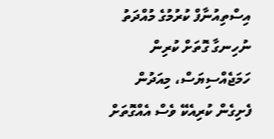އިސްތިއުނާފް ކުރުމުގެ މުއްދަތު ނުހިނގާ ގޮތަށް ކުރިން ހަމަޖެއްސިޔަސް، މިއަދުން ފެށިގެން ކުރިއެކޭ ވެސް އެއްގޮތަށް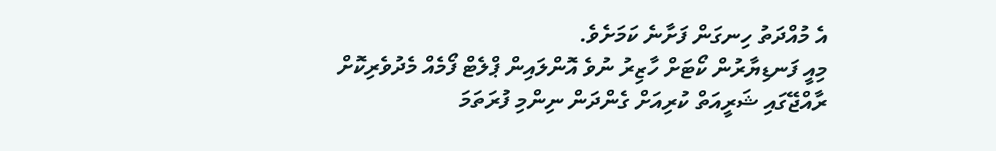އެ މުއްދަތު ހިނގަން ފަށާނެ ކަމަށެވެ.
މިއީ ފަނޑިޔާރުން ކޯޓަށް ހާޒިރު ނުވެ އޮންލައިން ޕްލެޓް ފޯމެއް މެދުވެރިކޮށް ރާއްޖޭގައި ޝަރީއަތް ކުރިއަށް ގެންދަން ނިންމި ފުރަތަމަ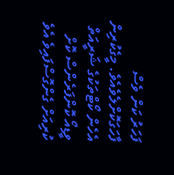ފަހަރު ކަން ވެސް ފާހަގަކޮށްލެވެއެވެ. މީގެކުރިން އެހެން ކޯޓްތަކުގެ ޝަރީއަތް ވީޑިއޯ ކޮންފަރެންސް ކޮށް ކުރިއަށް ގެންގޮސްފައިވެ އެވެ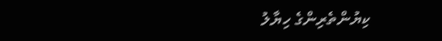ކިޔުންތެރިންގެ ހިޔާލު